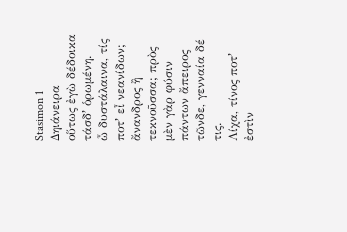Stasimon 1
Δηιάνειρα
οὕτως ἐγὼ δέδοικα τάσδʼ ὁρωμένη.
ὦ δυστάλαινα, τίς ποτʼ εἶ νεανίδων;
ἄνανδρος ἢ τεκνοῦσσα; πρὸς μὲν γὰρ φύσιν
πάντων ἄπειρος τῶνδε, γενναία δέ τις.
Λίχα, τίνος ποτʼ ἐστὶν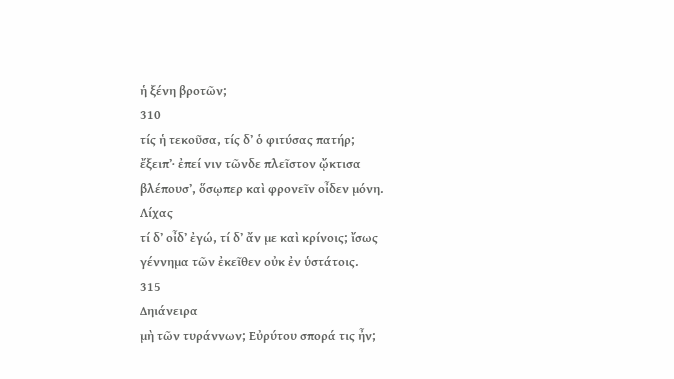ἡ ξένη βροτῶν;
310
τίς ἡ τεκοῦσα, τίς δʼ ὁ φιτύσας πατήρ;
ἔξειπʼ· ἐπεί νιν τῶνδε πλεῖστον ᾤκτισα
βλέπουσʼ, ὅσῳπερ καὶ φρονεῖν οἶδεν μόνη.
Λίχας
τί δʼ οἶδʼ ἐγώ, τί δʼ ἄν με καὶ κρίνοις; ἴσως
γέννημα τῶν ἐκεῖθεν οὐκ ἐν ὑστάτοις.
315
Δηιάνειρα
μὴ τῶν τυράννων; Εὐρύτου σπορά τις ἦν;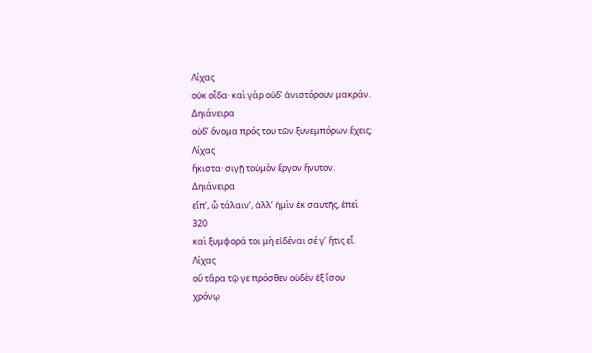Λίχας
οὐκ οἶδα· καὶ γὰρ οὐδʼ ἀνιστόρουν μακράν.
Δηιάνειρα
οὐδʼ ὄνομα πρός του τῶν ξυνεμπόρων ἔχεις;
Λίχας
ἥκιστα· σιγῇ τοὐμὸν ἔργον ἤνυτον.
Δηιάνειρα
εἴπʼ, ὦ τάλαινʼ, ἀλλʼ ἡμὶν ἐκ σαυτῆς, ἐπεὶ
320
καὶ ξυμφορά τοι μὴ εἰδέναι σέ γʼ ἥτις εἶ.
Λίχας
οὔ τἄρα τῷ γε πρόσθεν οὐδὲν ἐξ ἴσου
χρόνῳ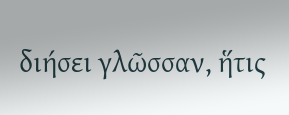διήσει γλῶσσαν, ἥτις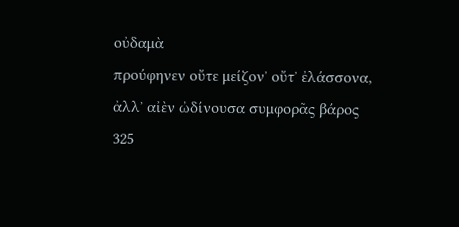οὐδαμὰ
προύφηνεν οὔτε μείζονʼ οὔτʼ ἐλάσσονα,
ἀλλʼ αἰὲν ὠδίνουσα συμφορᾶς βάρος
325